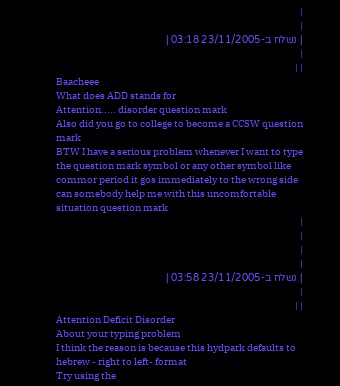|
|
| נשלח ב-23/11/2005 03:18 |
|
| |
Baacheee
What does ADD stands for
Attention..... disorder question mark
Also did you go to college to become a CCSW question mark
BTW I have a serious problem whenever I want to type the question mark symbol or any other symbol like commor period it gos immediately to the wrong side
can somebody help me with this uncomfortable situation question mark
|
|
|
|
| נשלח ב-23/11/2005 03:58 |
|
| |
Attention Deficit Disorder
About your typing problem
I think the reason is because this hydpark defaults to hebrew - right to left- format
Try using the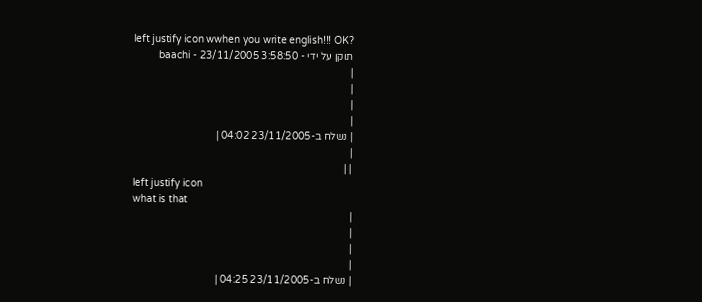left justify icon wwhen you write english!!! OK?
תוקן על ידי - baachi - 23/11/2005 3:58:50
|
|
|
|
| נשלח ב-23/11/2005 04:02 |
|
| |
left justify icon
what is that
|
|
|
|
| נשלח ב-23/11/2005 04:25 |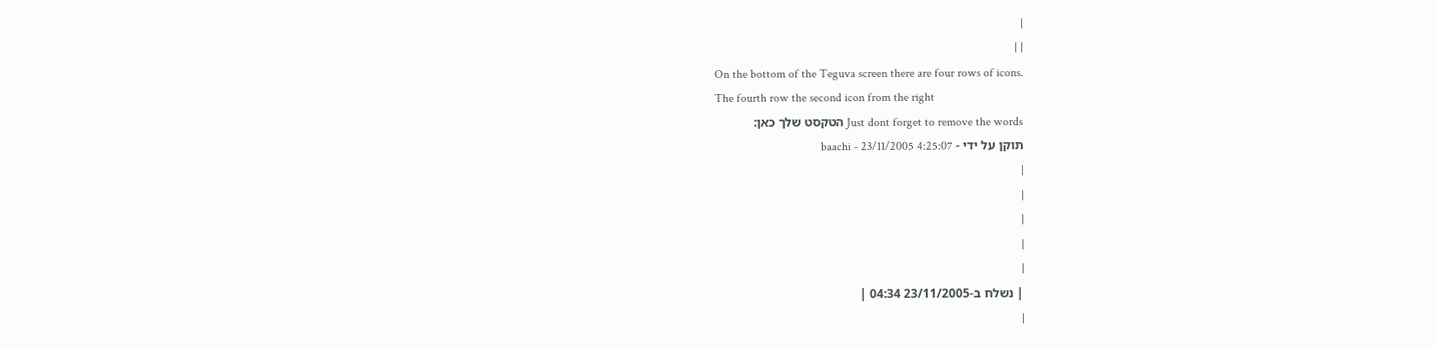|
| |
On the bottom of the Teguva screen there are four rows of icons.
The fourth row the second icon from the right
Just dont forget to remove the words הטקסט שלך כאן:
תוקן על ידי - baachi - 23/11/2005 4:25:07
|
|
|
|
|
| נשלח ב-23/11/2005 04:34 |
|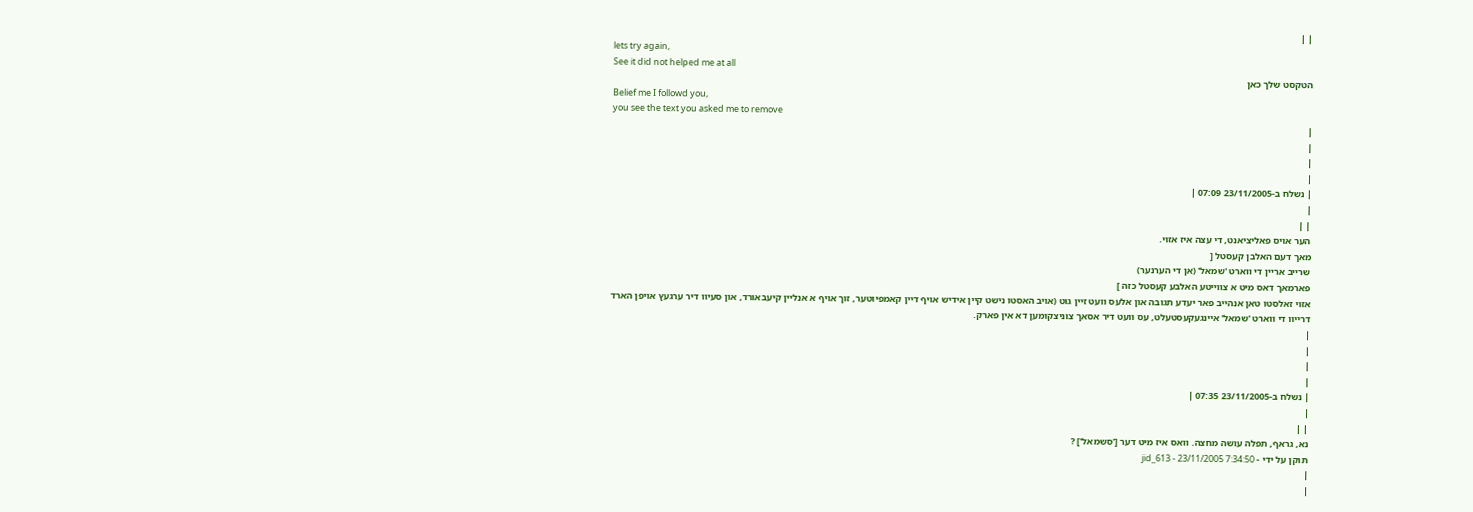| |
lets try again,
See it did not helped me at all
הטקסט שלך כאן
Belief me I followd you,
you see the text you asked me to remove
|
|
|
|
| נשלח ב-23/11/2005 07:09 |
|
| |
הער אויס פאליציאנט, די עצה איז אזוי.
מאך דעם האלבן קעסטל [
שרייב אריין די ווארט 'שמאל' (אן די הערנער)
פארמאך דאס מיט א צווייטע האלבע קעסטל כזה ]
אזוי זאלסטו טאן אנהייב פאר יעדע תגובה און אלעס וועט זיין גוט (אויב האסטו נישט קיין אידיש אויף דיין קאמפיוטער, זוך אויף א אנליין קיעבאורד, און סעיוו דיר ערגעץ אויפן הארד דרייוו די ווארט 'שמאל' איינגעקעסטעלט, עס וועט דיר אסאך צוניצקומען דא אין פארק.
|
|
|
|
| נשלח ב-23/11/2005 07:35 |
|
| |
נא, גראף, תפלה עושה מחצה. וואס איז מיט דער ['סשמאל'] ?
תוקן על ידי - jid_613 - 23/11/2005 7:34:50
|
|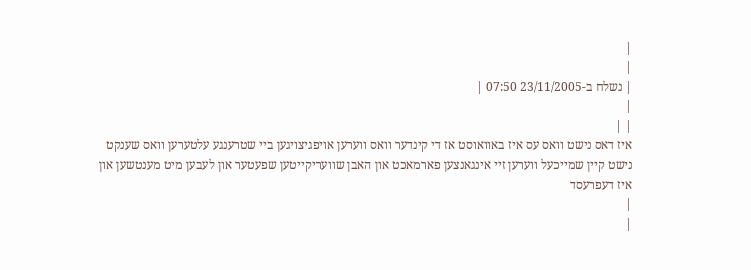|
|
| נשלח ב-23/11/2005 07:50 |
|
| |
איז דאס נישט וואס עס איז באוואוסט אז די קינדער וואס ווערען אויפגיצויגען ביי שטרענגע עלטערען וואס שענקט נישט קיין שמייכעל ווערען זיי אינגאנצען פארמאכט און האבן שוועריקייטען שפעטער און לעבען מיט מענטשען און איז דעפרעסד
|
|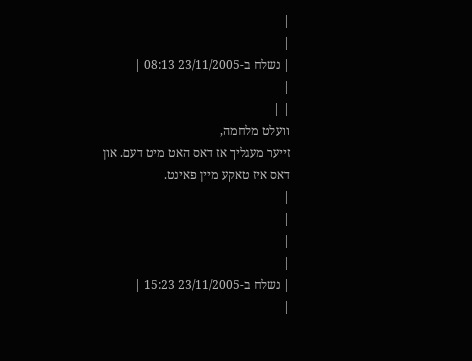|
|
| נשלח ב-23/11/2005 08:13 |
|
| |
וועלט מלחמה,
זייער מעגליך אז דאס האט מיט דעם. און דאס איז טאקע מיין פאינט.
|
|
|
|
| נשלח ב-23/11/2005 15:23 |
|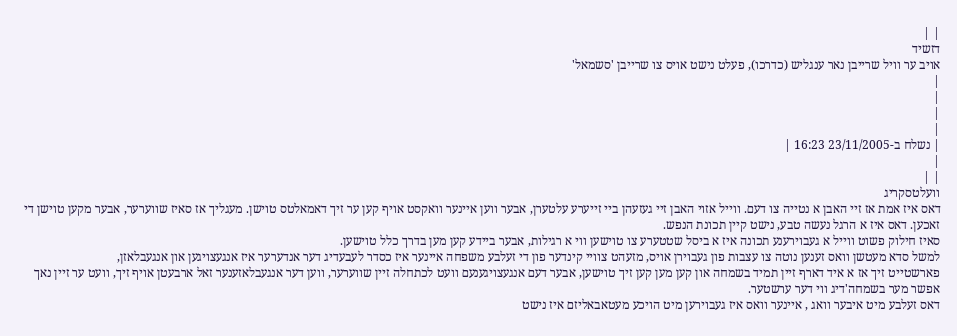| |
דזשיד
אויב ער וויל שרייבן נאר ענגליש (כדרכו), פעלט נישט אויס צו שרייבן 'סשמאל'
|
|
|
|
| נשלח ב-23/11/2005 16:23 |
|
| |
וועלטסקריג
דאס איז אמת אז זיי האבן א נטייה צו דעם. ווייל אזוי האבן זיי געזעהן ביי זייערע עלטערן, אבער ווען איינער וואקסט אויף קען ער זיך דאמאלטס טוישן. מעגליך אז סאיז שווערער, אבער מקען טוישן די זאכען. דאס איז א הרגל נעשה טבע, נישט קיין תכונת הנפש.
סאיז חילוק פשוט ווייל א געבוירענע תכונה איז א ביסל שטטערע צו טוישען ווי א רגילות, אבער ביידע קען מען בדרך כלל טוישען.
למשל סדא מעטשן וואס זענען נוטה צו עצבות פון געבוירן אויס, מזעהט צוויי קינדער פון די זעלבע משפחה איינער איז כסדר לעבעדיג דער אנדערער איז אנגעצויגען און אנגעבלאזן,
פארשטייט זיך אז א איד דארף זיין תמיד בשמחה און קען מען קען זיך טוישען, אבער דעם אנגעצויגענעם וועט לכתחלה זיין שווערער, ווען דער אנגעבלאזענער זאל ארבעטן אויף זיך, וועט ער זיין נאך אפשר מער בשמחה'דיג ווי דער ערשטער.
דאס זעלבע מיט איבער וואג , איינער וואס איז געבוירען מיט הויכע מעטאבאליזם איז נישט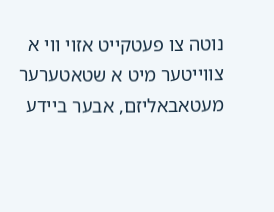נוטה צו פעטקייט אזוי ווי א צווייטער מיט א שטאטערער מעטאבאליזם, אבער ביידע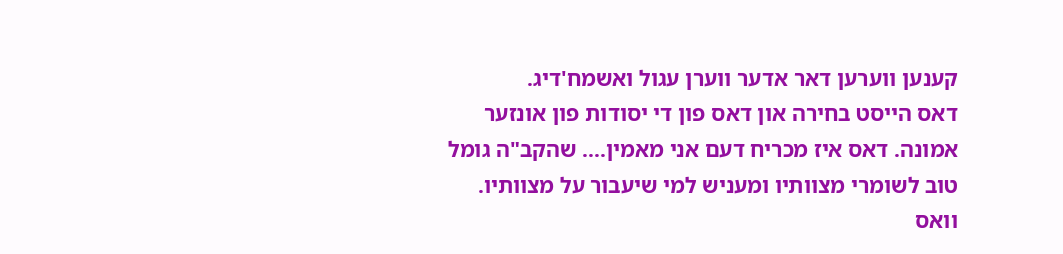קענען ווערען דאר אדער ווערן עגול ואשמח'דיג.
דאס הייסט בחירה און דאס פון די יסודות פון אונזער אמונה. דאס איז מכריח דעם אני מאמין.... שהקב"ה גומל טוב לשומרי מצוותיו ומעניש למי שיעבור על מצוותיו. וואס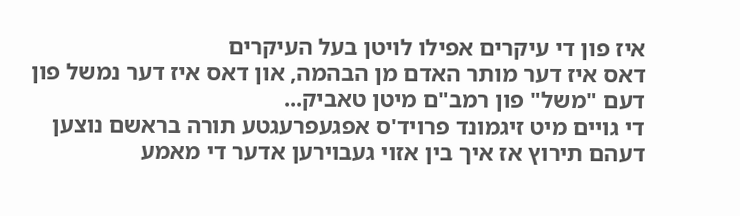איז פון די עיקרים אפילו לויטן בעל העיקרים
דאס איז דער מותר האדם מן הבהמה, און דאס איז דער נמשל פון דעם "משל" פון רמב"ם מיטן טאביק...
די גויים מיט זיגמונד פרויד'ס אפגעפרעגטע תורה בראשם נוצען דעהם תירוץ אז איך בין אזוי געבוירען אדער די מאמע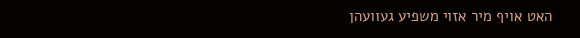האט אויף מיר אזוי משפיע געוועהן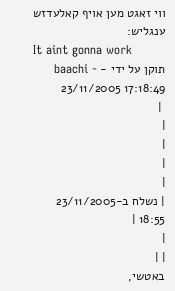ווי זאגט מען אויף קאלעדזש ענגליש:
It aint gonna work
תוקן על ידי - baachi - 23/11/2005 17:18:49
 |
|
|
|
|
| נשלח ב-23/11/2005 18:55 |
|
| |
באטשי,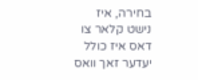בחירה, איז נישט קלאר צו דאס איז כולל יעדער זאך וואס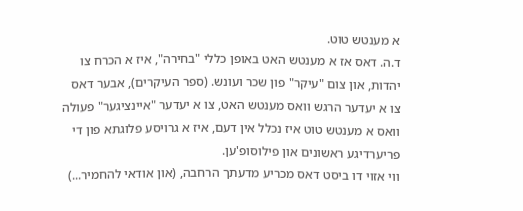א מענטש טוט.
ד.ה. דאס אז א מענטש האט באופן כללי "בחירה", איז א הכרח צו יהדות, און צום "עיקר" פון שכר ועונש. (ספר העיקרים), אבער דאס צו א יעדער הרגש וואס מענטש האט, צו א יעדער "איינציגער" פעולה וואס א מענטש טוט איז נכלל אין דעם, איז א גרויסע פלוגתא פון די פריערדיגע ראשונים און פילוסופ'ען.
ווי אזוי דו ביסט דאס מכריע מדעתך הרחבה, (און אודאי להחמיר...)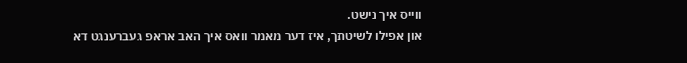ווייס איך נישט.
און אפילו לשיטתך, איז דער מאמר וואס איך האב אראפ געברענגט דא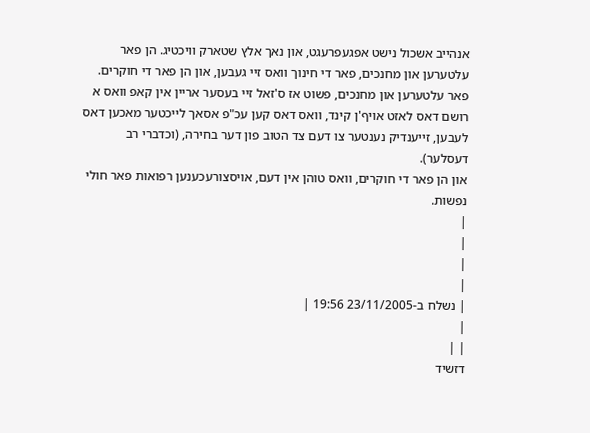אנהייב אשכול נישט אפגעפרעגט, און נאך אלץ שטארק וויכטיג. הן פאר עלטערען און מחנכים, פאר די חינוך וואס זיי געבען, און הן פאר די חוקרים.
פאר עלטערען און מחנכים, פשוט אז ס'זאל זיי בעסער אריין אין קאפ וואס א רושם דאס לאזט אויף'ן קינד, וואס דאס קען עכ"פ אסאך לייכטער מאכען דאס לעבען, זייענדיק נענטער צו דעם צד הטוב פון דער בחירה, (וכדברי רב דעסלער).
און הן פאר די חוקרים, וואס טוהן אין דעם, אויסצורעכענען רפואות פאר חולי נפשות.
|
|
|
|
| נשלח ב-23/11/2005 19:56 |
|
| |
דזשיד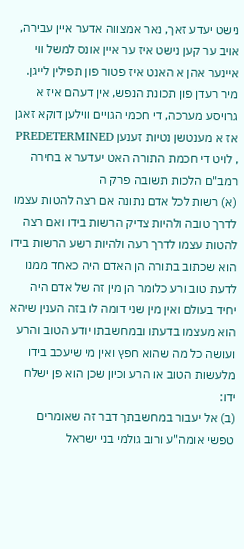נישט יעדע זאך, נאר אמצווה אדער איין עבירה, אויב ער קען נישט איז ער איין אונס למשל ווי איינער אהן א האנט איז פטור פון תפילין לייגן.
מיר רעדן פון תכונת הנפש, אין דעהם איז א גרויסע מערכה, די חכמי הגויים ווילען דוקא זאגן אז א מענטשן נטיות זענען PREDETERMINED , לויט די חכמת התורה האט יעדער א בחירה
רמב"ם הלכות תשובה פרק ה
(א) רשות לכל אדם נתונה אם רצה להטות עצמו לדרך טובה ולהיות צדיק הרשות בידו ואם רצה להטות עצמו לדרך רעה ולהיות רשע הרשות בידו הוא שכתוב בתורה הן האדם היה כאחד ממנו לדעת טוב ורע כלומר הן מין זה של אדם היה יחיד בעולם ואין מין שני דומה לו בזה הענין שיהא הוא מעצמו בדעתו ובמחשבתו יודע הטוב והרע ועושה כל מה שהוא חפץ ואין מי שיעכב בידו מלעשות הטוב או הרע וכיון שכן הוא פן ישלח ידו:
(ב) אל יעבור במחשבתך דבר זה שאומרים טפשי אומה"ע ורוב גולמי בני ישראל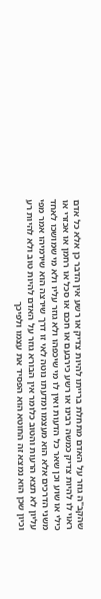שהקב"ה גוזר על האדם מתחלת ברייתו להיות צדיק או רשע אין הדבר כן אלא כל אדם ראוי לו להיות צדיק כמשה רבינו או רשע כירבעם או חכם או סכל או רחמן או אכזרי או כילי או שוע וכן שאר כל הדעות ואין לו מי שיכפהו ולא גוזר עליו ולא מי שמושכו לאחד משני הדרכים אלא הוא מעצמו ומדעתו נוטה לאי זו דרך שירצה הוא שירמיהו אמר מפי עליון לא תצא הרעות והטוב כלומר אין הבורא גוזר על האדם להיות טוב ולא להיות רע וכיון שכן הוא נמצא זה החוטא הוא הפסיד את עצמו ולפיכך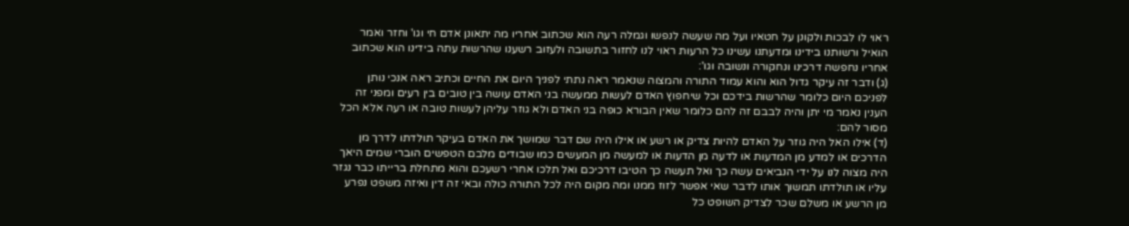ראוי לו לבכות ולקונן על חטאיו ועל מה שעשה לנפשו וגמלה רעה הוא שכתוב אחריו מה יתאונן אדם חי וגו' וחזר ואמר הואיל ורשותנו בידינו ומדעתנו עשינו כל הרעות ראוי לנו לחזור בתשובה ולעזוב רשענו שהרשות עתה בידינו הוא שכתוב אחריו נחפשה דרכינו ונחקורה ונשובה וגו':
(ג) ודבר זה עיקר גדול הוא והוא עמוד התורה והמצוה שנאמר ראה נתתי לפניך היום את החיים וכתיב ראה אנכי נותן לפניכם היום כלומר שהרשות בידכם וכל שיחפוץ האדם לעשות ממעשה בני האדם עושה בין טובים בין רעים ומפני זה הענין נאמר מי יתן והיה לבבם זה להם כלומר שאין הבורא כופה בני האדם ולא גוזר עליהן לעשות טובה או רעה אלא הכל מסור להם:
(ד) אילו האל היה גוזר על האדם להיות צדיק או רשע או אילו היה שם דבר שמושך את האדם בעיקר תולדתו לדרך מן הדרכים או למדע מן המדעות או לדעה מן הדעות או למעשה מן המעשים כמו שבודים מלבם הטפשים הוברי שמים היאך היה מצוה לנו על ידי הנביאים עשה כך ואל תעשה כך הטיבו דרכיכם ואל תלכו אחרי רשעכם והוא מתחלת ברייתו כבר נגזר עליו או תולדתו תמשוך אותו לדבר שאי אפשר לזוז ממנו ומה מקום היה לכל התורה כולה ובאי זה דין ואיזה משפט נפרע מן הרשע או משלם שכר לצדיק השופט כל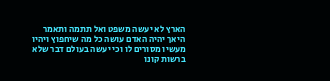הארץ לא יעשה משפט ואל תתמה ותאמר היאך יהיה האדם עושה כל מה שיחפוץ ויהיו מעשיו מסורים לו וכי יעשה בעולם דבר שלא ברשות קונו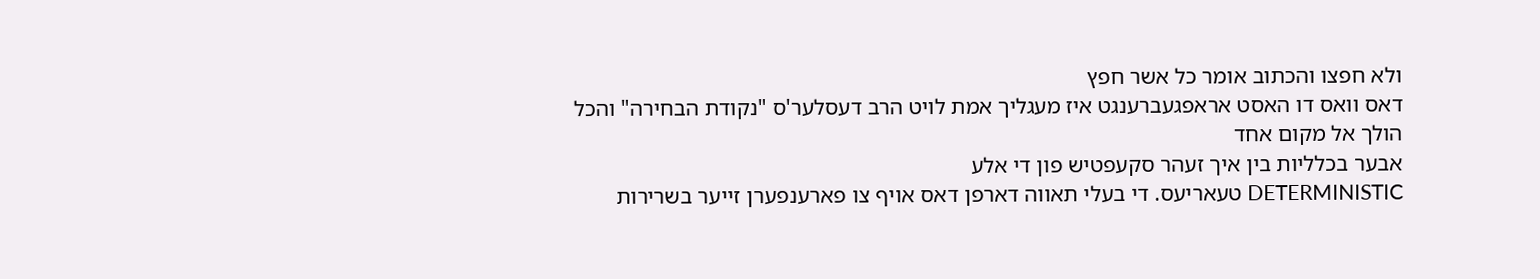ולא חפצו והכתוב אומר כל אשר חפץ
דאס וואס דו האסט אראפגעברענגט איז מעגליך אמת לויט הרב דעסלער'ס "נקודת הבחירה" והכל הולך אל מקום אחד
אבער בכלליות בין איך זעהר סקעפטיש פון די אלע
DETERMINISTIC טעאריעס. די בעלי תאווה דארפן דאס אויף צו פארענפערן זייער בשרירות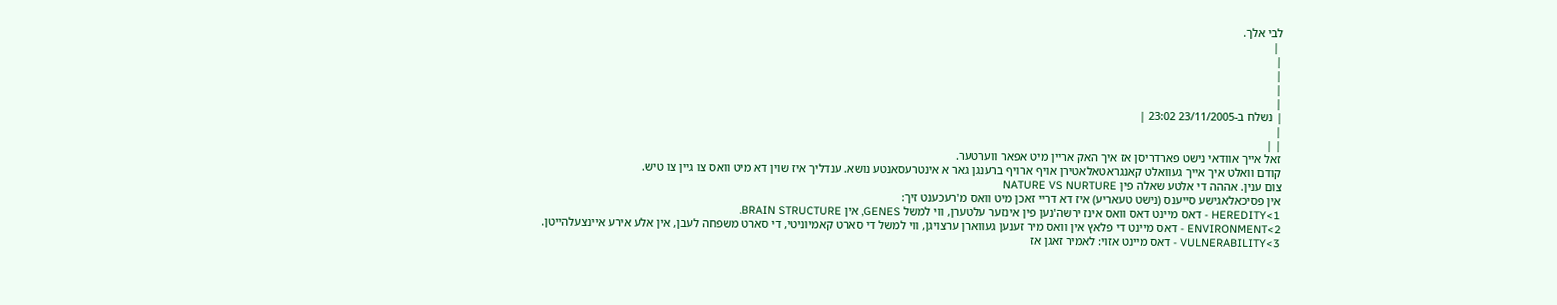לבי אלך.
 |
|
|
|
|
| נשלח ב-23/11/2005 23:02 |
|
| |
זאל אייך אוודאי נישט פארדריסן אז איך האק אריין מיט אפאר ווערטער.
קודם וואלט איך אייך געוואלט קאנגראטאלאטירן אויף ארויף ברענגן גאר א אינטרעסאנטע נושא. ענדליך איז שוין דא מיט וואס צו גיין צו טיש.
צום ענין. אההה די אלטע שאלה פין NATURE VS NURTURE
אין פסיכאלאגישע סייענס (נישט טעאריע) איז דא דריי זאכן מיט וואס מ'רעכענט זיך:
1>HEREDITY - דאס מיינט דאס וואס אינז ירשה'נען פין אינזער עלטערן, ווי למשל GENES, אין BRAIN STRUCTURE.
2>ENVIRONMENT - דאס מיינט די פלאץ אין וואס מיר זענען געווארן ערצויגן, ווי למשל די סארט קאמיוניטי, די סארט משפחה לעבן, אין אלע אירע איינצעלהייטן.
3>VULNERABILITY - דאס מיינט אזוי: לאמיר זאגן אז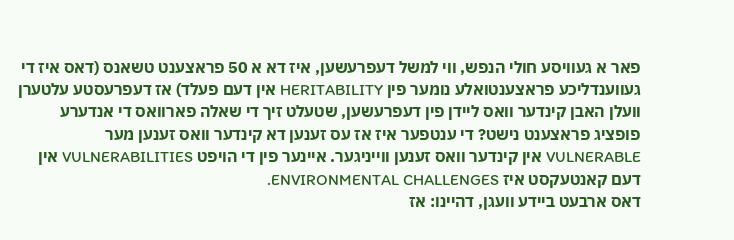פאר א געוויסע חולי הנפש, ווי למשל דעפרעשען, איז דא א 50 פראצענט טשאנס (דאס איז די געווענדליכע פראצענטואלע נומער פין HERITABILITY אין דעם פעלד) אז דעפרעסטע עלטערן וועלן האבן קינדער וואס ליידן פין דעפרעשען, שטעלט זיך די שאלה פארוואס די אנדערע פופציג פראצענט נישט? די ענטפער איז אז עס זענען דא קינדער וואס זענען מער VULNERABLE אין קינדער וואס זענען ווייניגער. איינער פין די הויפט VULNERABILITIES אין דעם קאנטעקסט איז ENVIRONMENTAL CHALLENGES.
דאס ארבעט ביידע וועגן, דהיינו: אז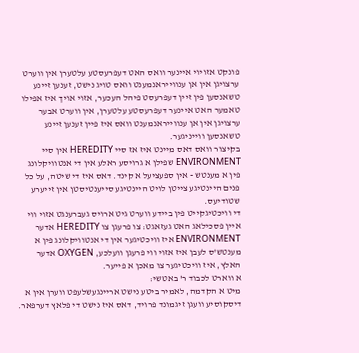פונקט אזויוי איינער וואס האט דעפרעסטע עלטערן אין ווערט ערצויגן אין אן ענווייראנמענט וואס טויג נישט, זענען זיינע טשאנסען פין זיין דעפרעסט פיהל העכער, אזוי אויך איז אפילו טאמער האט איינער דעפרעסטע עלטערן, אין ווערט אבער ערצויגן אין אן ענווייראנמענט וואס איז פיין זענען זיינע טשאנסען ווייניגער.
בקיצור וואס דאס מיינט איז אז סיי HEREDITY אין סיי ENVIRONMENT שפילן א גרויסע ראלע אין די אנטוויקלונג פין א מענטש - אין ספעציעל א קינד. דאס איז די שיטה, על כל פנים היינטיגע צייטן לויט היינטיגע סייענטיסטן אין זייערע שטודיעס.
די וויכטיגקייט פין ביידע ווערט גיט ארויס געברענגט אזוי ווי איין פסכילאג האט געזאגט: צו פרעגן צו HEREDITY אדער ENVIRONMENT איז וויכטיגער אין די אנטוויקלונג פין א מענטש'ס לעבן איז אזוי ווי פרעגן וועלכע, OXYGEN אדער האלץ, איז וויכטיגער צו מאכן א פייער.
א ווארט לכבוד ר' באטשי:
מיט א הקדמה, לאמיר ביטע נישט אריינגעשלעפט ווערן אין א דיסקוסיע וועגן זיגמונד פרויד, דאס איז נישט די פלאץ דערפאר.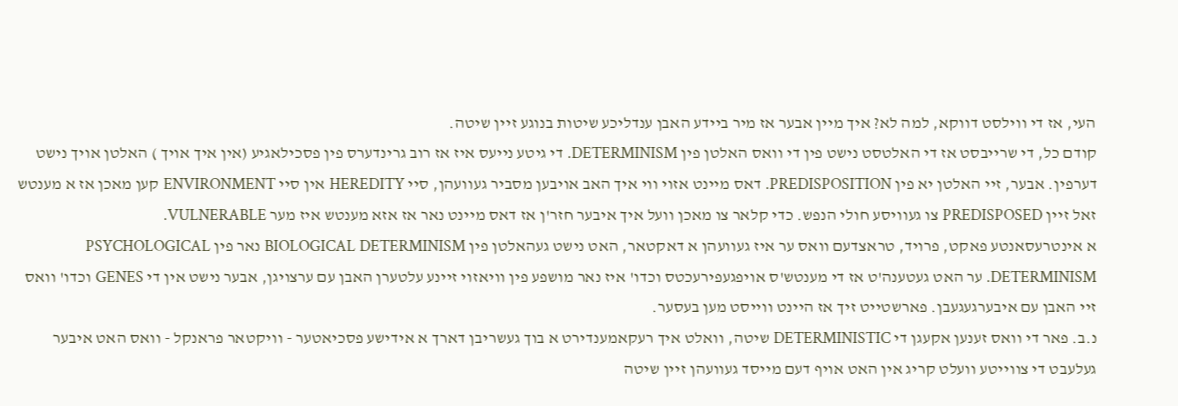העי, אז די ווילסט דווקא, למה לא? איך מיין אבער אז מיר ביידע האבן ענדליכע שיטות בנוגע זיין שיטה.
קודם כל, די שרייבסט אז די האלטסט נישט פין די וואס האלטן פין DETERMINISM. די גיטע נייעס איז אז רוב גרינדערס פין פסכילאגיע (אין איך אויך ) האלטן אויך נישט דערפין. אבער, זיי האלטן יא פין PREDISPOSITION. דאס מיינט אזוי ווי איך האב אויבען מסביר געוועהן, סיי HEREDITY אין סיי ENVIRONMENT קען מאכן אז א מענטש זאל זיין PREDISPOSED צו געוויסע חולי הנפש. כדי קלאר צו מאכן וועל איך איבער חזר'ן אז דאס מיינט נאר אז אזא מענטש איז מער VULNERABLE.
א אינטרעסאנטע פאקט, פרויד, טראצדעם וואס ער איז געוועהן א דאקטאר, האט נישט געהאלטן פין BIOLOGICAL DETERMINISM נאר פין PSYCHOLOGICAL DETERMINISM. ער האט געטענה'ט אז די מענטש'ס אויפגעפירעכטס וכדו' איז נאר מושפע פין וויאזוי זיינע עלטערן האבן עם ערצויגן, אבער נישט אין די GENES וכדו' וואס זיי האבן עם איבערגעגעבן. פארשטייט זיך אז היינט ווייסט מען בעסער.
נ.ב. פאר די וואס זענען אקעגן די DETERMINISTIC שיטה, וואלט איך רעקאמענדירט א בוך געשריבן דארך א אידישע פסכיאטער - וויקטאר פראנקל - וואס האט איבער געלעבט די צווייטע וועלט קריג אין האט אויף דעם מייסד געוועהן זיין שיטה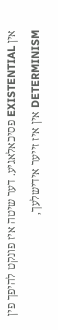אין EXISTENTIAL פסיכאלאגיע. דער שיטה איז פונקט להיפך פין DETERMINISM אין איז זייער אידישלעך,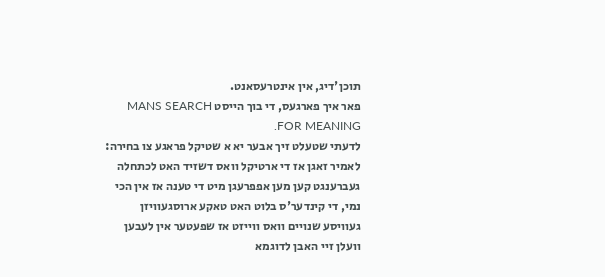תוכן'דיג, אין אינטרעסאנט.
פאר איך פארגעס, די בוך הייסט MANS SEARCH FOR MEANING.
לדעתי שטעלט זיך אבער יא א שטיקל פראגע צו בחירה:
לאמיר זאגן אז די ארטיקל וואס דשזיד האט לכתחלה געברענגט קען מען אפפרעגן מיט די טענה אז אין הכי נמי, די קינדער'ס בלוט האט טאקע ארוסגעוויזן געוויסע שנויים וואס ווייזט אז שפעטער אין לעבען וועלן זיי האבן לדוגמא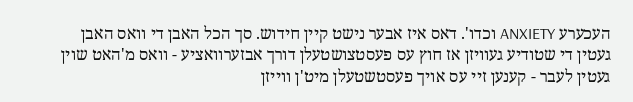העכערע ANXIETY וכדו'. דאס איז אבער נישט קיין חידוש. סך הכל האבן די וואס האבן געטין די שטודיע געוויזן אז חוץ עס פעסטצושטעלן דורך אבזערוואציע - וואס מ'האט שוין געטין לעבר - קענען זיי עס אויך פעסטשטעלן מיט'ן ווייזן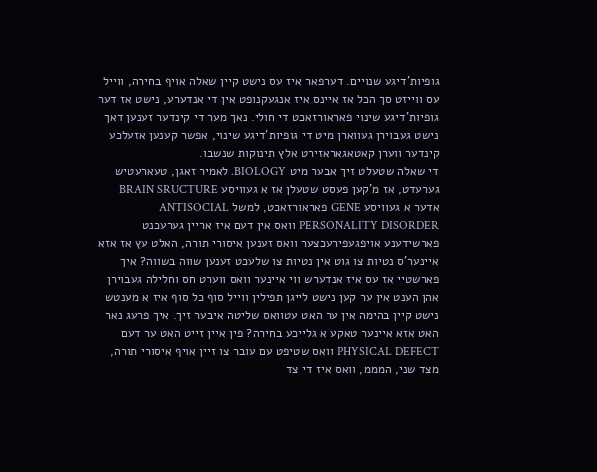גופיות'דיגע שנויים. דערפאר איז עס נישט קיין שאלה אויף בחירה, ווייל עס ווייזט סך הכל אז איינס איז אנגעקנופט אין די אנדערע, נישט אז דער גופיות'דיגע שינוי פאראורזאכט די חולי. נאך מער די קינדער זענען דאך נישט געבוירן געווארן מיט די גופיות'דיגע שינוי, אפשר קענען אזעלכע קינדער ווערן קאטאגאראזירט אלץ תינוקות שנשבו.
די שאלה שטעלט זיך אבער מיט BIOLOGY. לאמיר זאגן, טעארעטיש גערעדט, אז מ'קען פעסט שטעלן אז א געוויסע BRAIN SRUCTURE אדער א געוויסע GENE פאראורזאכט, למשל ANTISOCIAL PERSONALITY DISORDER וואס אין דעם איז אריין גערעכנט פארשידענע אויפגעפירעכצער וואס זענען איסורי תורה, האלט עץ אז אזא איינער'ס נטיות צו גוט אין נטיות צו שלעכט זענען שווה בשווה? איך פארשטיי אז עס איז אנדערש ווי איינער וואס ווערט חס וחלילה געבוירן אהן הענט אין ער קען נישט לייגן תפילין ווייל סוף כל סוף איז א מענטש נישט קיין בהימה אין ער האט עטוואס שליטה איבער זיך. איך פרעג נאר האט אזא איינער טאקע א גלייכע בחירה? פין איין זייט האט ער דעם PHYSICAL DEFECT וואס שטיפט עם עובר צו זיין אויף איסורי תורה, מצד שני, המממ, וואס איז די צד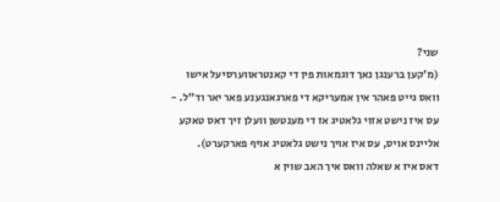שני?
(מ'קען ברענגן נאך דוגמאות פין די קאנטראווערסיעל אישו וואס גייט פאהר אין אמעריקא די פארגאנגענע פאר יאר וד"ל. - עס איז נישט אזוי גלאטיג אז די מענטשן וועלן זיך דאס טאקע אליינס אויס, עס איז אויך נישט גלאטיג אויף פארקערט).
דאס איז א שאלה וואס איך האב שוין א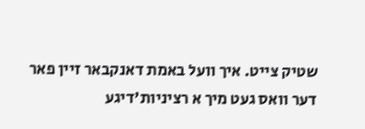שטיק צייט. איך וועל באמת דאנקבאר זיין פאר דער וואס געט מיך א רציניות'דיגע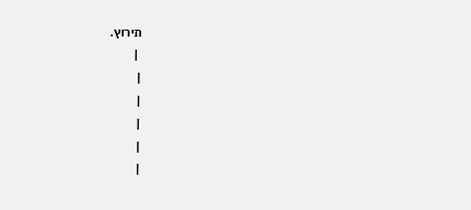תירוץ.
 |
|
|
|
|
|